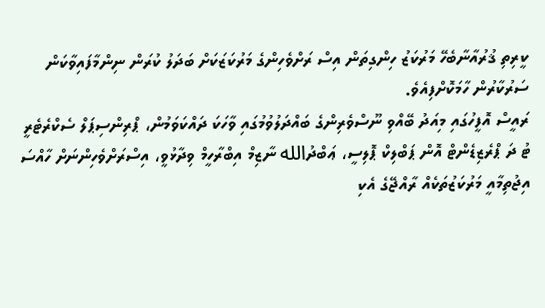ކީރިތި ޤުރުއާނާބެހޭ މަރުކަޒު ހިންގިތަން އިސް ރަށްވެހިންގެ މަރުކަޒަކަށް ބަދަލު ކުރަން ނިންމާފައިވާކަން ސަރުކާރުން ހާމަކޮށްފިއެވެ.
ރައީސް އޮފީހުގައި މިއަދު ބޭއްވި ނޫސްވެރިންގެ ބައްދަލުވުމުގައި ވާހަކަ ދައްކަވަމުން، ޕްރިންސިޕަލް ސެކްރެޓެރީ ޓު ދަ ޕްރެޒިޑެންޓް އޮން ޕަބްލިކް ޕޮލިސީ، ޢަބްދުالله ނާޒިމް އިބްރާހީމް ވިދާޅުވީ، އިސްރަށްވެހިންނަށް ހާއްސަ އިޖުތިމާއީ މަރުކަޒުތަކެއް ރާއްޖޭގެ އެކި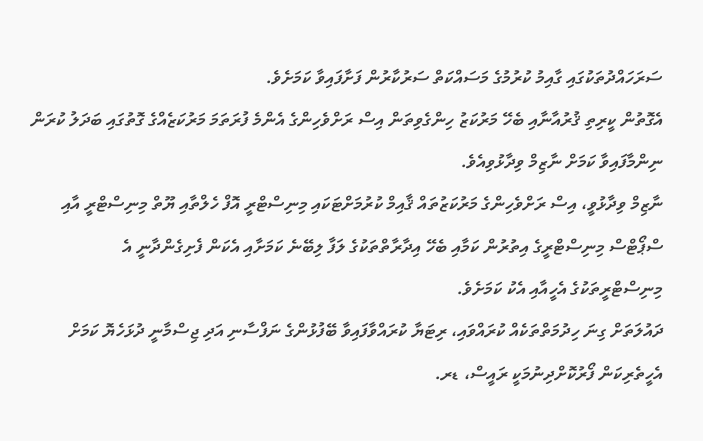ސަރަހައްދުތަކުގައި ގާއިމު ކުރުމުގެ މަސައްކަތް ސަރުކާރުން ފަށާފައިވާ ކަމަށެވެ.
އެގޮތުން ކީރިތި ޤުރުއާނާއި ބެހޭ މަރުކަޒު ހިންގެވިތަން އިސް ރަށްވެހިންގެ އެންމެ ފުރަތަމަ މަރުކަޒެއްގެ ގޮތުގައި ބަދަލު ކުރަން ނިންމާފައިވާ ކަމަށް ނާޒިމް ވިދާޅުވިއެވެ.
ނާޒިމް ވިދާޅުވީ، އިސް ރަށްވެހިންގެ މަރުކަޒުތައް ޤާއިމް ކުރުމަށްޓަކައި މިނިސްޓްރީ އޮފް ހެލްތާއި ޔޫތް މިނިސްޓްރީ އާއި ސްޕޯޓްސް މިނިސްޓްރީގެ އިތުރުން ކަމާއި ބެހޭ އިދާރާތްތަކުގެ ލަފާ ލިބޭނެ ކަމަށާއި އެކަން ފެށިގެންދާނީ އެ މިނިސްޓްރީތަކުގެ އެހީއާއި އެކު ކަމަށެވެ.
ދައުލަތަށް ގިނަ ހިދުމަތްތަކެއް ކުރައްވައި، ރިޓަޔާ ކުރައްވާފައިވާ ބޭފުޅުންގެ ނަފްސާނި އަދި ޖިސްމާނީ ދުޅަހެޔޮ ކަމަށް އެހީތެރިކަން ފޯރުކޮށްދިނުމަކީ ރައީސް، ޑރ.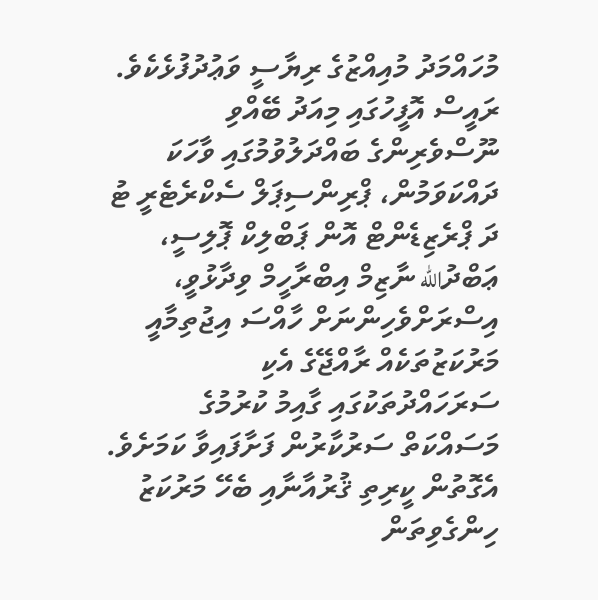މުހައްމަދު މުއިއްޒުގެ ރިޔާސީ ވަޢުދުފުޅެކެވެ.
ރައީސް އޮފީހުގައި މިއަދު ބޭއްވި ނޫސްވެރިންގެ ބައްދަލުވުމުގައި ވާހަކަ ދައްކަވަމުން، ޕްރިންސިޕަލް ސެކްރެޓެރީ ޓު ދަ ޕްރެޒިޑެންޓް އޮން ޕަބްލިކް ޕޮލިސީ، ޢަބްދުالله ނާޒިމް އިބްރާހީމް ވިދާޅުވީ، އިސްރަށްވެހިންނަށް ހާއްސަ އިޖުތިމާއީ މަރުކަޒުތަކެއް ރާއްޖޭގެ އެކި ސަރަހައްދުތަކުގައި ގާއިމު ކުރުމުގެ މަސައްކަތް ސަރުކާރުން ފަށާފައިވާ ކަމަށެވެ.
އެގޮތުން ކީރިތި ޤުރުއާނާއި ބެހޭ މަރުކަޒު ހިންގެވިތަން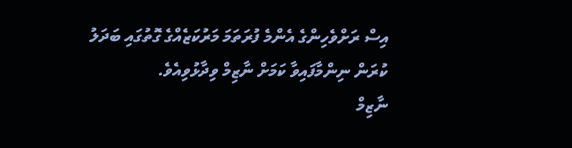އިސް ރަށްވެހިންގެ އެންމެ ފުރަތަމަ މަރުކަޒެއްގެ ގޮތުގައި ބަދަލު ކުރަން ނިންމާފައިވާ ކަމަށް ނާޒިމް ވިދާޅުވިއެވެ.
ނާޒިމް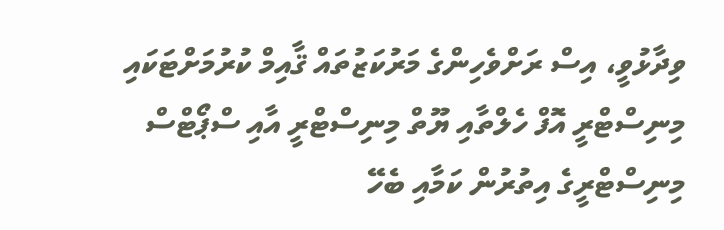ވިދާޅުވީ، އިސް ރަށްވެހިންގެ މަރުކަޒުތައް ޤާއިމް ކުރުމަށްޓަކައި މިނިސްޓްރީ އޮފް ހެލްތާއި ޔޫތް މިނިސްޓްރީ އާއި ސްޕޯޓްސް މިނިސްޓްރީގެ އިތުރުން ކަމާއި ބެހޭ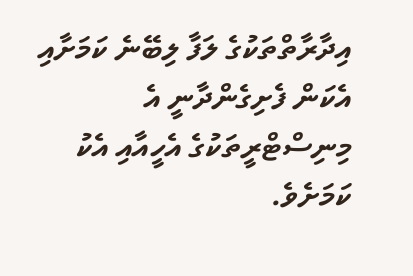އިދާރާތްތަކުގެ ލަފާ ލިބޭނެ ކަމަށާއި އެކަން ފެށިގެންދާނީ އެ މިނިސްޓްރީތަކުގެ އެހީއާއި އެކު ކަމަށެވެ.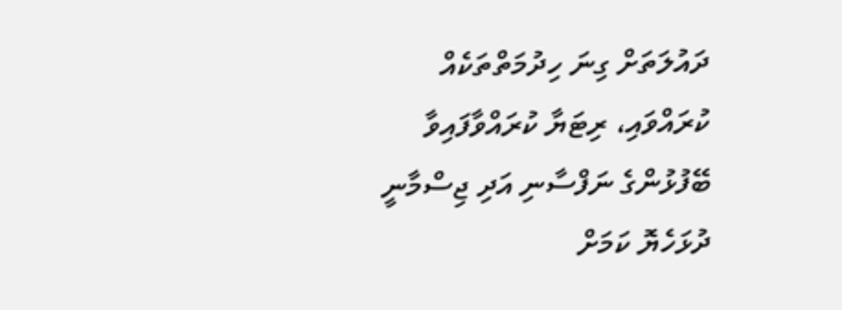ދައުލަތަށް ގިނަ ހިދުމަތްތަކެއް ކުރައްވައި، ރިޓަޔާ ކުރައްވާފައިވާ ބޭފުޅުންގެ ނަފްސާނި އަދި ޖިސްމާނީ ދުޅަހެޔޮ ކަމަށް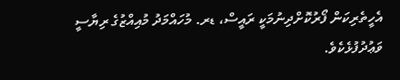އެހީތެރިކަން ފޯރުކޮށްދިނުމަކީ ރައީސް، ޑރ. މުހައްމަދު މުއިއްޒުގެ ރިޔާސީ ވަޢުދުފުޅެކެވެ.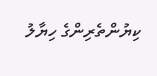ކިޔުންތެރިންގެ ހިޔާލު